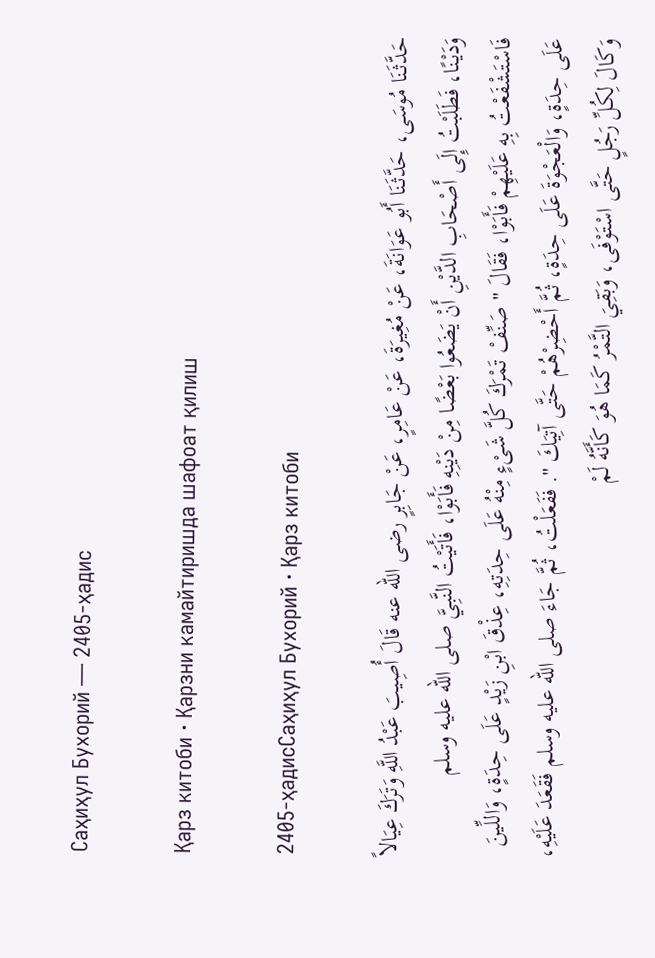Саҳиҳул Бухорий — 2405-ҳадис

Қарз китоби · Қарзни камайтиришда шафоат қилиш

2405-ҳадисСаҳиҳул Бухорий · Қарз китоби

حَدَّثَنَا مُوسَى، حَدَّثَنَا أَبُو عَوَانَةَ، عَنْ مُغِيرَةَ، عَنْ عَامِرٍ، عَنْ جَابِرٍ رضى الله عنه قَالَ أُصِيبَ عَبْدُ اللَّهِ وَتَرَكَ عِيَالاً وَدَيْنًا، فَطَلَبْتُ إِلَى أَصْحَابِ الدَّيْنِ أَنْ يَضَعُوا بَعْضًا مِنْ دَيْنِهِ فَأَبَوْا، فَأَتَيْتُ النَّبِيَّ صلى الله عليه وسلم فَاسْتَشْفَعْتُ بِهِ عَلَيْهِمْ فَأَبَوْا، فَقَالَ " صَنِّفْ تَمْرَكَ كُلَّ شَىْءٍ مِنْهُ عَلَى حِدَتِهِ، عِذْقَ ابْنِ زَيْدٍ عَلَى حِدَةٍ، وَاللِّينَ عَلَى حِدَةٍ، وَالْعَجْوَةَ عَلَى حِدَةٍ، ثُمَّ أَحْضِرْهُمْ حَتَّى آتِيَكَ ". فَفَعَلْتُ، ثُمَّ جَاءَ صلى الله عليه وسلم فَقَعَدَ عَلَيْهِ، وَكَالَ لِكُلِّ رَجُلٍ حَتَّى اسْتَوْفَى، وَبَقِيَ التَّمْرُ كَمَا هُوَ كَأَنَّهُ لَمْ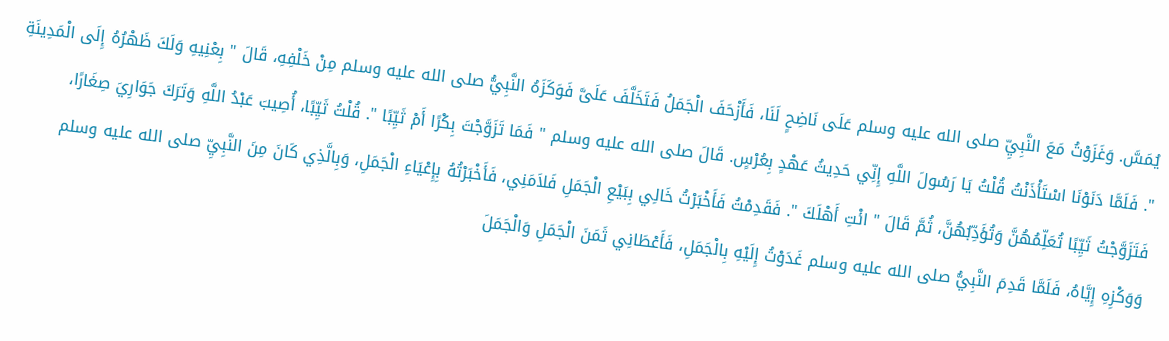يُمَسَّ. وَغَزَوْتُ مَعَ النَّبِيِّ صلى الله عليه وسلم عَلَى نَاضِحٍ لَنَا، فَأَزْحَفَ الْجَمَلُ فَتَخَلَّفَ عَلَىَّ فَوَكَزَهُ النَّبِيُّ صلى الله عليه وسلم مِنْ خَلْفِهِ، قَالَ " بِعْنِيهِ وَلَكَ ظَهْرُهُ إِلَى الْمَدِينَةِ ". فَلَمَّا دَنَوْنَا اسْتَأْذَنْتُ قُلْتُ يَا رَسُولَ اللَّهِ إِنِّي حَدِيثُ عَهْدٍ بِعُرْسٍ. قَالَ صلى الله عليه وسلم " فَمَا تَزَوَّجْتَ بِكْرًا أَمْ ثَيِّبًا ". قُلْتُ ثَيِّبًا، أُصِيبَ عَبْدُ اللَّهِ وَتَرَكَ جَوَارِيَ صِغَارًا، فَتَزَوَّجْتُ ثَيِّبًا تُعَلِّمُهُنَّ وَتُؤَدِّبُهُنَّ، ثُمَّ قَالَ " ائْتِ أَهْلَكَ ". فَقَدِمْتُ فَأَخْبَرْتُ خَالِي بِبَيْعِ الْجَمَلِ فَلاَمَنِي، فَأَخْبَرْتُهُ بِإِعْيَاءِ الْجَمَلِ، وَبِالَّذِي كَانَ مِنَ النَّبِيِّ صلى الله عليه وسلم وَوَكْزِهِ إِيَّاهُ، فَلَمَّا قَدِمَ النَّبِيُّ صلى الله عليه وسلم غَدَوْتُ إِلَيْهِ بِالْجَمَلِ، فَأَعْطَانِي ثَمَنَ الْجَمَلِ وَالْجَمَلَ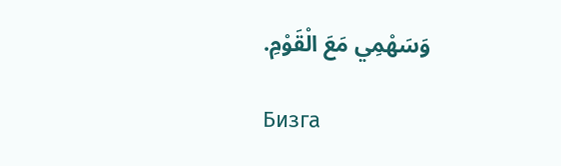وَسَهْمِي مَعَ الْقَوْمِ.

Бизга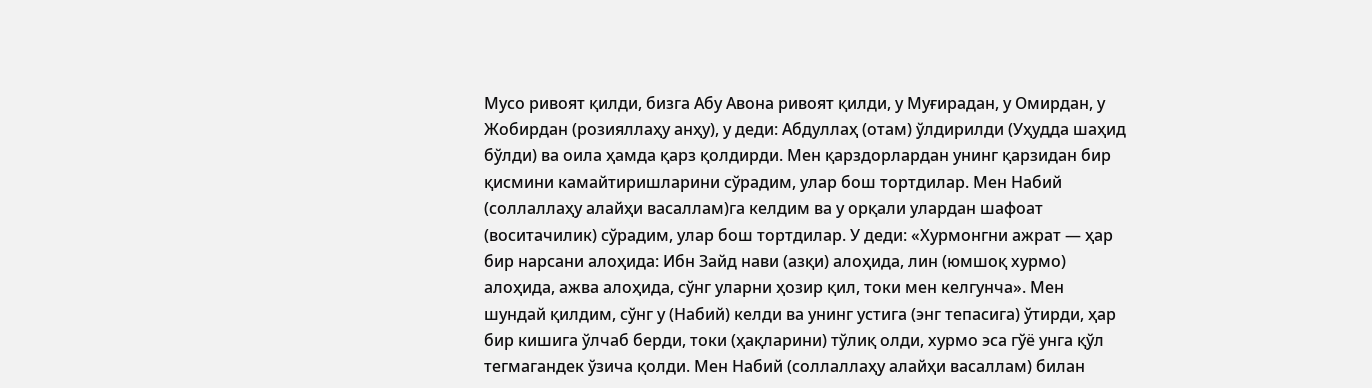Мусо ривоят қилди, бизга Абу Авона ривоят қилди, у Муғирадан, у Омирдан, у Жобирдан (розияллаҳу анҳу), у деди: Абдуллаҳ (отам) ўлдирилди (Уҳудда шаҳид бўлди) ва оила ҳамда қарз қолдирди. Мен қарздорлардан унинг қарзидан бир қисмини камайтиришларини сўрадим, улар бош тортдилар. Мен Набий (соллаллаҳу алайҳи васаллам)га келдим ва у орқали улардан шафоат (воситачилик) сўрадим, улар бош тортдилар. У деди: «Хурмонгни ажрат — ҳар бир нарсани алоҳида: Ибн Зайд нави (азқи) алоҳида, лин (юмшоқ хурмо) алоҳида, ажва алоҳида, сўнг уларни ҳозир қил, токи мен келгунча». Мен шундай қилдим, сўнг у (Набий) келди ва унинг устига (энг тепасига) ўтирди, ҳар бир кишига ўлчаб берди, токи (ҳақларини) тўлиқ олди, хурмо эса гўё унга қўл тегмагандек ўзича қолди. Мен Набий (соллаллаҳу алайҳи васаллам) билан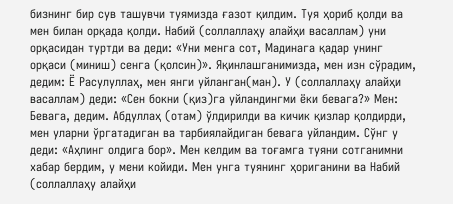бизнинг бир сув ташувчи туямизда ғазот қилдим. Туя ҳориб қолди ва мен билан орқада қолди. Набий (соллаллаҳу алайҳи васаллам) уни орқасидан туртди ва деди: «Уни менга сот, Мадинага қадар унинг орқаси (миниш) сенга (қолсин)». Яқинлашганимизда, мен изн сўрадим, дедим: Ё Расулуллаҳ, мен янги уйланган(ман). У (соллаллаҳу алайҳи васаллам) деди: «Сен бокни (қиз)га уйландингми ёки бевага?» Мен: Бевага, дедим. Абдуллаҳ (отам) ўлдирилди ва кичик қизлар қолдирди, мен уларни ўргатадиган ва тарбиялайдиган бевага уйландим. Сўнг у деди: «Аҳлинг олдига бор». Мен келдим ва тоғамга туяни сотганимни хабар бердим, у мени койиди. Мен унга туянинг ҳориганини ва Набий (соллаллаҳу алайҳи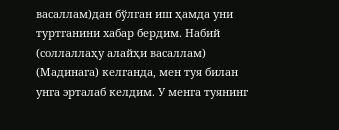васаллам)дан бўлган иш ҳамда уни туртганини хабар бердим. Набий (соллаллаҳу алайҳи васаллам) (Мадинага) келганда, мен туя билан унга эрталаб келдим. У менга туянинг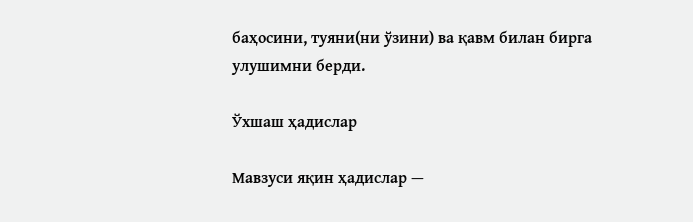баҳосини, туяни(ни ўзини) ва қавм билан бирга улушимни берди.

Ўхшаш ҳадислар

Мавзуси яқин ҳадислар —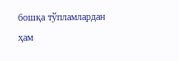бошқа тўпламлардан ҳам